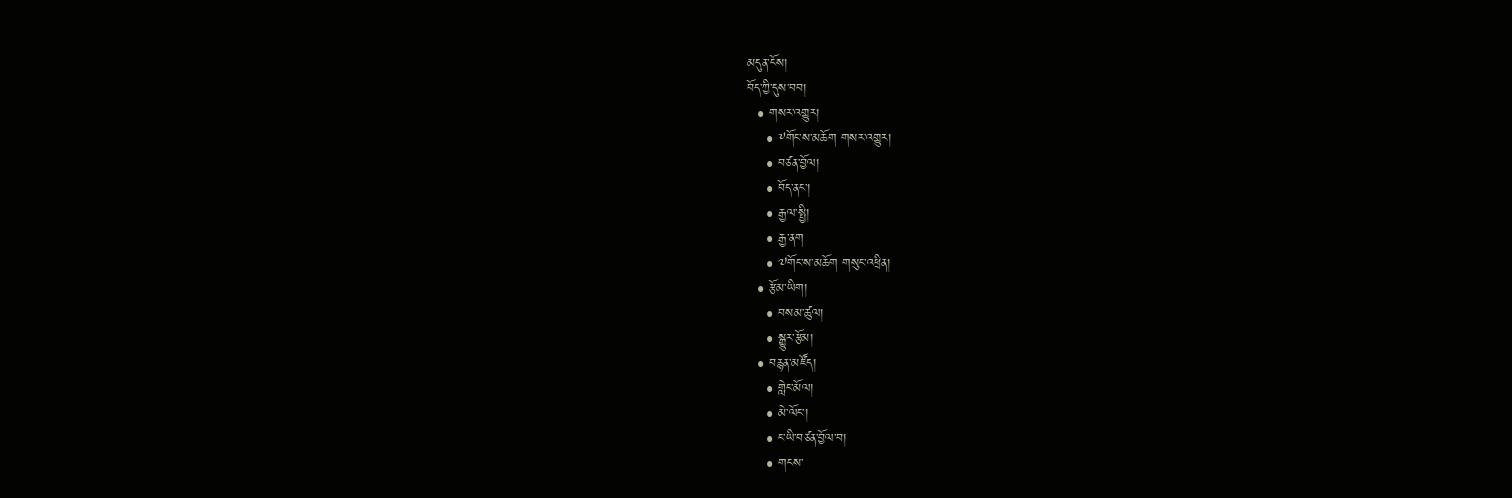མདུན་ངོས།
བོད་ཀྱི་དུས་བབ།
  • གསར་འགྱུར།
    • ༸གོང་ས་མཆོག གསར་འགྱུར།
    • བཙན་བྱོལ།
    • བོད་ནང་།
    • རྒྱལ་སྤྱི།
    • རྒྱ་ནག
    • ༧གོང་ས་མཆོག གསུང་འཕྲིན།
  • རྩོམ་ཡིག།
    • བསམ་ཚུལ།
    • སྒྱུར་རྩོམ།
  • བརྙན་མཛོད།
    • གླེང་མོལ།
    • མེ་ལོང་།
    • ང་ཡི་བཙན་བྱོལ་བ།
    • གངས་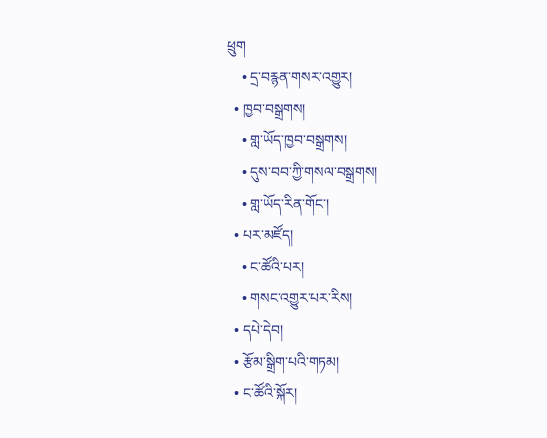ཕྲུག
    • དྲ་བརྙན་གསར་འགྱུར།
  • ཁྱབ་བསྒྲགས།
    • གླ་ཡོད་ཁྱབ་བསྒྲགས།
    • དུས་བབ་ཀྱི་གསལ་བསྒྲགས།
    • གླ་ཡོད་རིན་གོང་།
  • པར་མཛོད།
    • ང་ཚོའི་པར།
    • གསང་འགྱུར་པར་རིས།
  • དཔེ་དེབ།
  • རྩོམ་སྒྲིག་པའི་གཏམ།
  • ང་ཚོའི་སྐོར།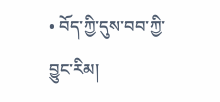• བོད་ཀྱི་དུས་བབ་ཀྱི་བྱུང་རིམ།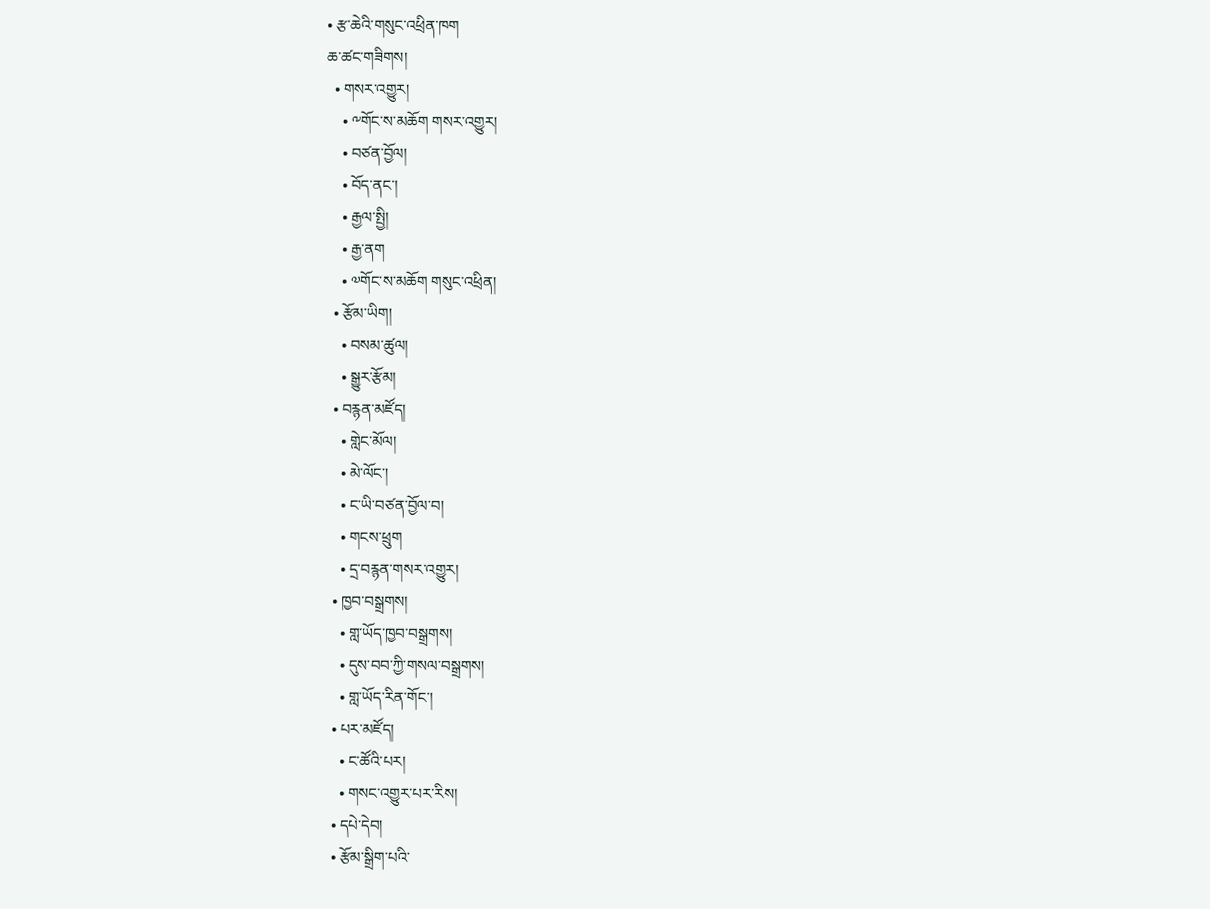• རྩ་ཆེའི་གསུང་འཕྲིན་ཁག
ཆ་ཚང་གཟིགས།
  • གསར་འགྱུར།
    • ༸གོང་ས་མཆོག གསར་འགྱུར།
    • བཙན་བྱོལ།
    • བོད་ནང་།
    • རྒྱལ་སྤྱི།
    • རྒྱ་ནག
    • ༧གོང་ས་མཆོག གསུང་འཕྲིན།
  • རྩོམ་ཡིག།
    • བསམ་ཚུལ།
    • སྒྱུར་རྩོམ།
  • བརྙན་མཛོད།
    • གླེང་མོལ།
    • མེ་ལོང་།
    • ང་ཡི་བཙན་བྱོལ་བ།
    • གངས་ཕྲུག
    • དྲ་བརྙན་གསར་འགྱུར།
  • ཁྱབ་བསྒྲགས།
    • གླ་ཡོད་ཁྱབ་བསྒྲགས།
    • དུས་བབ་ཀྱི་གསལ་བསྒྲགས།
    • གླ་ཡོད་རིན་གོང་།
  • པར་མཛོད།
    • ང་ཚོའི་པར།
    • གསང་འགྱུར་པར་རིས།
  • དཔེ་དེབ།
  • རྩོམ་སྒྲིག་པའི་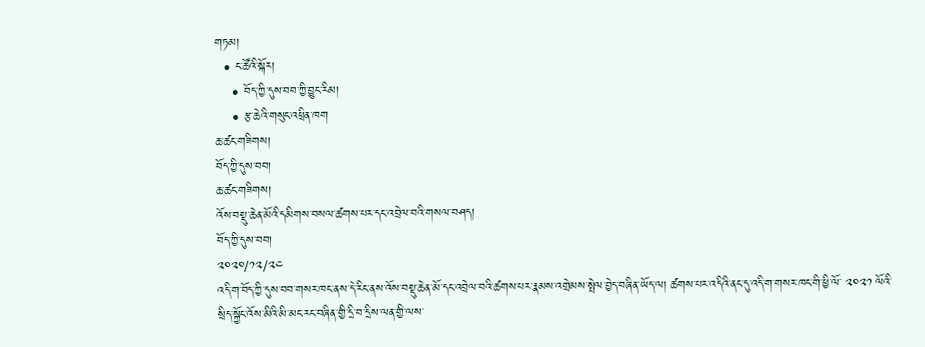གཏམ།
  • ང་ཚོའི་སྐོར།
    • བོད་ཀྱི་དུས་བབ་ཀྱི་བྱུང་རིམ།
    • རྩ་ཆེའི་གསུང་འཕྲིན་ཁག
ཆ་ཚང་གཟིགས།
བོད་ཀྱི་དུས་བབ།
ཆ་ཚང་གཟིགས།
འོས་བསྡུ་ཆེན་མོའི་དམིགས་བསལ་ཚགས་པར་དང་འབྲེལ་བའི་གསལ་བཤད།
བོད་ཀྱི་དུས་བབ།
༢༠༢༠/༡༢/༢༤
འདི་ག་བོད་ཀྱི་དུས་བབ་གསར་ཁང་ནས་དེ་རིང་ནས་འོས་བསྡུ་ཆེན་མོ་དང་འབྲེལ་བའི་ཚགས་པར་རྣམས་འགྲེམས་སྤེལ་བྱེད་བཞིན་ཡོད་ལ། ཚགས་པར་འདིའི་ནང་དུ་འདི་ག་གསར་ཁང་གི་ཕྱི་ལོ་ ༢༠༢༡ ལོའི་སྲིད་སྐྱོང་འོས་མིའི་མི་མང་རང་བཞིན་གྱི་དྲི་བ་དྲིས་ལན་གྱི་ལས་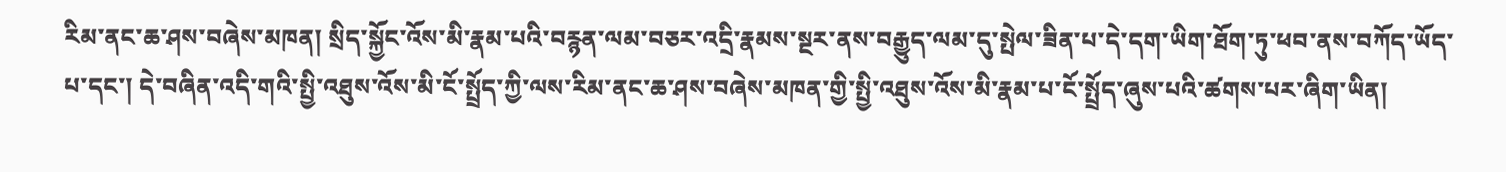རིམ་ནང་ཆ་ཤས་བཞེས་མཁན། སྲིད་སྐྱོང་འོས་མི་རྣམ་པའི་བརྙན་ལམ་བཅར་འདྲི་རྣམས་སྔར་ནས་བརྒྱུད་ལམ་དུ་སྤེལ་ཟིན་པ་དེ་དག་ཡིག་ཐོག་ཏུ་ཕབ་ནས་བཀོད་ཡོད་པ་དང་། དེ་བཞིན་འདི་གའི་སྤྱི་འཐུས་འོས་མི་ངོ་སྤྲོད་ཀྱི་ལས་རིམ་ནང་ཆ་ཤས་བཞེས་མཁན་གྱི་སྤྱི་འཐུས་འོས་མི་རྣམ་པ་ངོ་སྤྲོད་ཞུས་པའི་ཚགས་པར་ཞིག་ཡིན།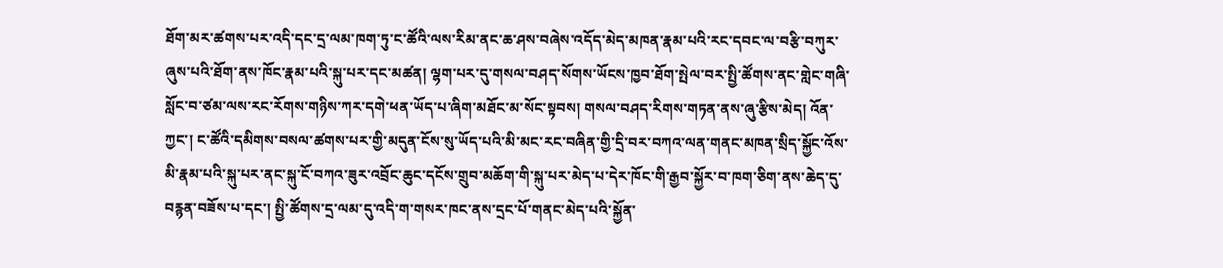ཐོག་མར་ཚགས་པར་འདི་དང་དྲ་ལམ་ཁག་ཏུ་ང་ཚོའི་ལས་རིམ་ནང་ཆ་ཤས་བཞེས་འདོད་མེད་མཁན་རྣམ་པའི་རང་དབང་ལ་བརྩི་བཀུར་ཞུས་པའི་ཐོག་ནས་ཁོང་རྣམ་པའི་སྐུ་པར་དང་མཚན། ལྷག་པར་དུ་གསལ་བཤད་སོགས་ཡོངས་ཁྱབ་ཐོག་སྤེལ་བར་སྤྱི་ཚོགས་ནང་གླེང་གཞི་སློང་བ་ཙམ་ལས་རང་རོགས་གཉིས་ཀར་དགེ་ཕན་ཡོད་པ་ཞིག་མཐོང་མ་སོང་སྟབས། གསལ་བཤད་རིགས་གཏན་ནས་ཞུ་རྩིས་མེད། འོན་ཀྱང་། ང་ཚོའི་དམིགས་བསལ་ཚགས་པར་གྱི་མདུན་ངོས་སུ་ཡོད་པའི་མི་མང་རང་བཞིན་གྱི་དྲི་བར་བཀའ་ལན་གནང་མཁན་སྲིད་སྐྱོང་འོས་མི་རྣམ་པའི་སྐུ་པར་ནང་སྐུ་ངོ་བཀའ་ཟུར་འབྲོང་ཆུང་དངོས་གྲུབ་མཆོག་གི་སྐུ་པར་མེད་པ་དེར་ཁོང་གི་རྒྱབ་སྐྱོར་བ་ཁག་ཅིག་ནས་ཆེད་དུ་བརྙན་བཟོས་པ་དང་། སྤྱི་ཚོགས་དྲ་ལམ་དུ་འདི་ག་གསར་ཁང་ནས་དྲང་པོ་གནང་མེད་པའི་སྐྱོན་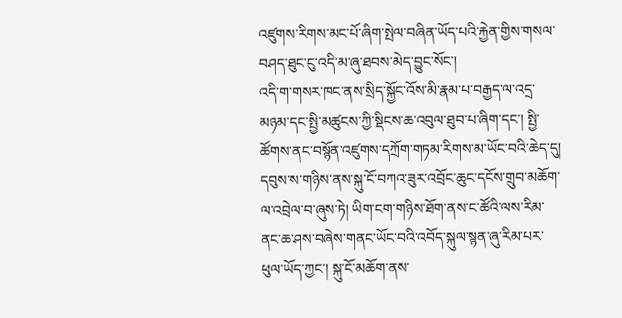འཛུགས་རིགས་མང་པོ་ཞིག་སྤེལ་བཞིན་ཡོད་པའི་རྐྱེན་གྱིས་གསལ་བཤད་ཐུང་ངུ་འདི་མ་ཞུ་ཐབས་མེད་བྱུང་སོང་།
འདི་ག་གསར་ཁང་ནས་སྲིད་སྐྱོང་འོས་མི་རྣམ་པ་བརྒྱད་ལ་འདྲ་མཉམ་དང་སྤྱི་མཚུངས་ཀྱི་སྡིངས་ཆ་འབུལ་ཐུབ་པ་ཞིག་དང་། སྤྱི་ཚོགས་ནང་བསྙོན་འཛུགས་དཀྲོག་གཏམ་རིགས་མ་ཡོང་བའི་ཆེད་དུ། དབུས་ས་གཉིས་ནས་སྐུ་ངོ་བཀའ་ཟུར་འབྲོང་ཆུང་དངོས་གྲུབ་མཆོག་ལ་འབྲེལ་བ་ཞུས་ཏེ། ཡིག་ངག་གཉིས་ཐོག་ནས་ང་ཚོའི་ལས་རིམ་ནང་ཆ་ཤས་བཞེས་གནང་ཡོང་བའི་འབོད་སྐུལ་སྙན་ཞུ་རིམ་པར་ཕུལ་ཡོད་ཀྱང་། སྐུ་ངོ་མཆོག་ནས་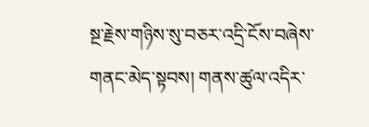སྔ་རྗེས་གཉིས་སུ་བཅར་འདྲི་ངོས་བཞེས་གནང་མེད་སྟབས། གནས་ཚུལ་འདིར་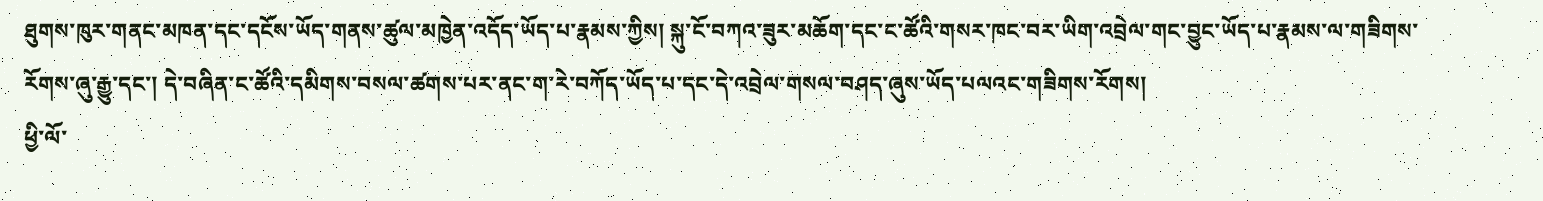ཐུགས་ཁུར་གནང་མཁན་དང་དངོས་ཡོད་གནས་ཚུལ་མཁྱེན་འདོད་ཡོད་པ་རྣམས་ཀྱིས། སྐུ་ངོ་བཀའ་ཟུར་མཆོག་དང་ང་ཚོའི་གསར་ཁང་བར་ཡིག་འབྲེལ་གང་བྱུང་ཡོད་པ་རྣམས་ལ་གཟིགས་རོགས་ཞུ་རྒྱུ་དང་། དེ་བཞིན་ང་ཚོའི་དམིགས་བསལ་ཚགས་པར་ནང་ག་རེ་བཀོད་ཡོད་པ་དང་དེ་འབྲེལ་གསལ་བཤད་ཞུས་ཡོད་པལའང་གཟིགས་རོགས།
ཕྱི་ལོ་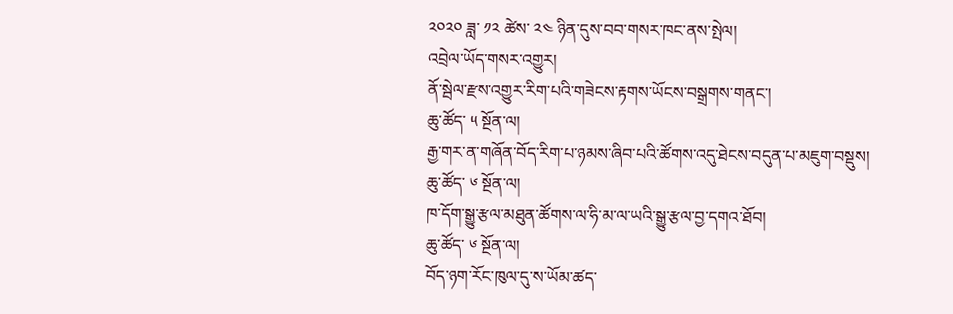༢༠༢༠ ཟླ་ ༡༢ ཚེས་ ༢༤ ཉིན་དུས་བབ་གསར་ཁང་ནས་སྤེལ།
འབྲེལ་ཡོད་གསར་འགྱུར།
ནོ་སྦེལ་རྫས་འགྱུར་རིག་པའི་གཟེངས་རྟགས་ཡོངས་བསྒྲགས་གནང་།
ཆུ་ཚོད་ ༥ སྔོན་ལ།
རྒྱ་གར་ན་གཞོན་བོད་རིག་པ་ཉམས་ཞིབ་པའི་ཚོགས་འདུ་ཐེངས་བདུན་པ་མཇུག་བསྡུས།
ཆུ་ཚོད་ ༦ སྔོན་ལ།
ཁ་དོག་སྒྱུ་རྩལ་མཐུན་ཚོགས་ལ་ཧི་མ་ལ་ཡའི་སྒྱུ་རྩལ་བྱ་དགའ་ཐོབ།
ཆུ་ཚོད་ ༦ སྔོན་ལ།
བོད་ཉག་རོང་ཁུལ་དུ་ས་ཡོམ་ཚད་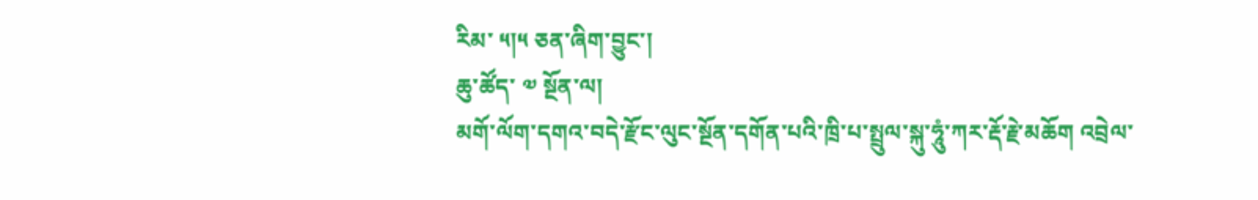རིམ་ ༥།༥ ཅན་ཞིག་བྱུང་།
ཆུ་ཚོད་ ༧ སྔོན་ལ།
མགོ་ལོག་དགའ་བདེ་རྫོང་ལུང་སྔོན་དགོན་པའི་ཁྲི་པ་སྤྲུལ་སྐུ་ཧཱུཾ་ཀར་རྡོ་རྗེ་མཆོག འབྲེལ་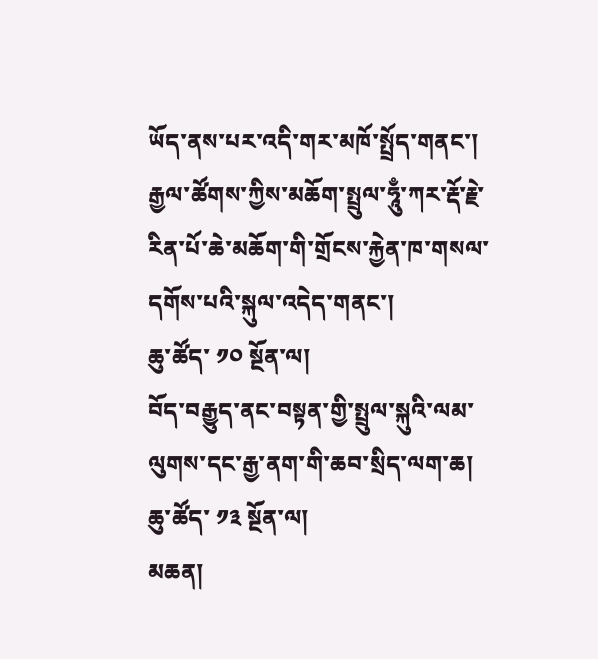ཡོད་ནས་པར་འདི་གར་མཁོ་སྤྲོད་གནང་།
རྒྱལ་ཚོགས་ཀྱིས་མཆོག་སྤྲུལ་ཧཱུྃ་ཀར་རྡོ་རྗེ་རིན་པོ་ཆེ་མཆོག་གི་གྲོངས་རྐྱེན་ཁ་གསལ་དགོས་པའི་སྐུལ་འདེད་གནང་།
ཆུ་ཚོད་ ༡༠ སྔོན་ལ།
བོད་བརྒྱུད་ནང་བསྟན་གྱི་སྤྲུལ་སྐུའི་ལམ་ལུགས་དང་རྒྱ་ནག་གི་ཆབ་སྲིད་ལག་ཆ།
ཆུ་ཚོད་ ༡༣ སྔོན་ལ།
མཆན།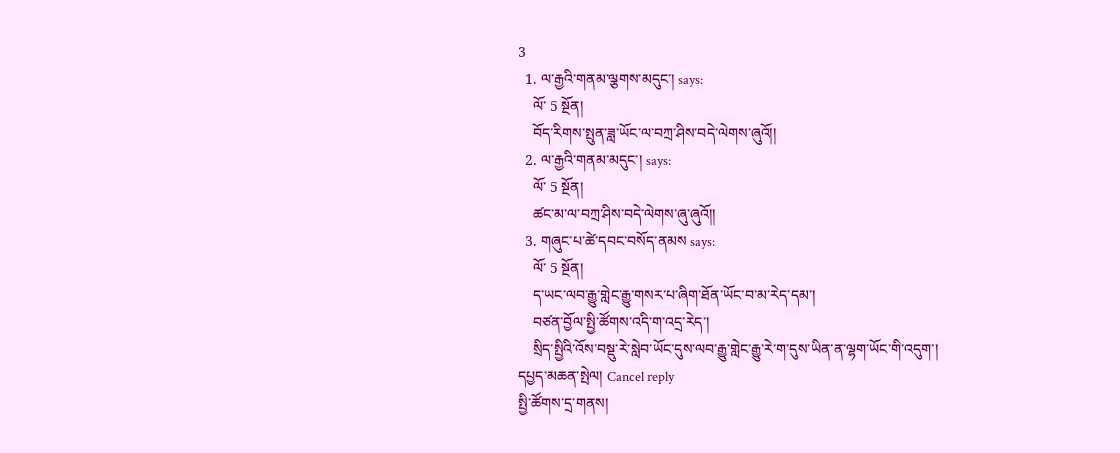3
  1. ལ་རྒྱའི་གནམ་ལྕགས་མདུང་། says:
    ལོ་ 5 སྔོན།
    བོད་རིགས་སྤུན་ཟླ་ཡོང་ལ་བཀྲ་ཤིས་བདེ་ལེགས་ཞུའོ།།
  2. ལ་རྒྱའི་གནམ་མདུང་། says:
    ལོ་ 5 སྔོན།
    ཚང་མ་ལ་བཀྲ་ཤིས་བདེ་ལེགས་ཞུ་ཞུའོ།།
  3. གཞུང་པ་ཚེ་དབང་བསོད་ནམས says:
    ལོ་ 5 སྔོན།
    ད་ཡང་ལབ་རྒྱུ་གླེང་རྒྱུ་གསར་པ་ཞིག་ཐོན་ཡོང་བ་མ་རེད་དམ་།
    བཙན་བྱོལ་སྤྱི་ཚོགས་འདི་ག་འདྲ་རེད་།
    སྲིད་སྤྱིའི་འོས་བསྡུ་རེ་སླེབ་ཡོང་དུས་ལབ་རྒྱུ་གླེང་རྒྱུ་རེ་ག་དུས་ཡིན་ན་ལྷག་ཡོང་གི་འདུག་།
དཔྱད་མཆན་སྤེལ། Cancel reply
སྤྱི་ཚོགས་དྲ་གནས།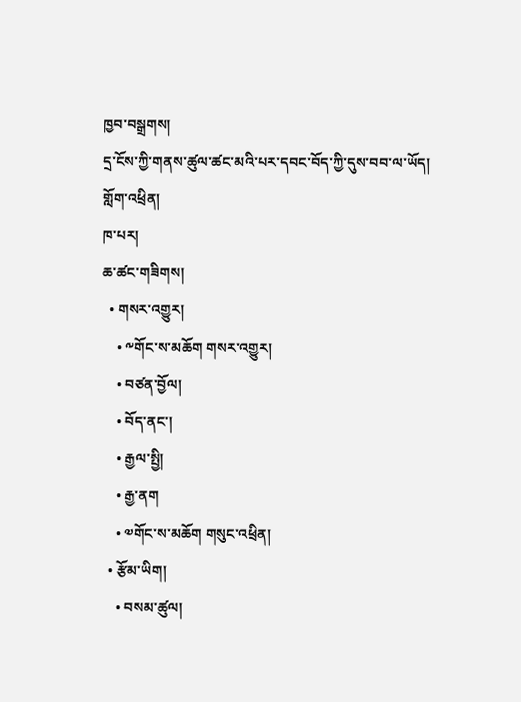ཁྱབ་བསྒྲགས།
དྲ་ངོས་ཀྱི་གནས་ཚུལ་ཚང་མའི་པར་དབང་བོད་ཀྱི་དུས་བབ་ལ་ཡོད།
གློག་འཕྲིན།
ཁ་པར།
ཆ་ཚང་གཟིགས།
  • གསར་འགྱུར།
    • ༸གོང་ས་མཆོག གསར་འགྱུར།
    • བཙན་བྱོལ།
    • བོད་ནང་།
    • རྒྱལ་སྤྱི།
    • རྒྱ་ནག
    • ༧གོང་ས་མཆོག གསུང་འཕྲིན།
  • རྩོམ་ཡིག།
    • བསམ་ཚུལ།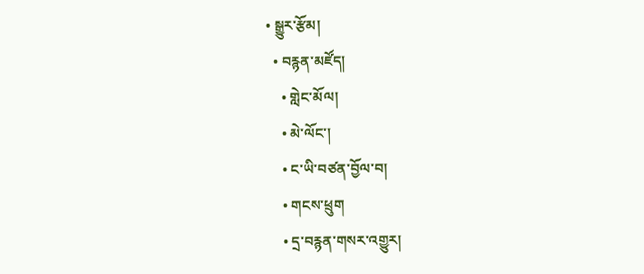• སྒྱུར་རྩོམ།
  • བརྙན་མཛོད།
    • གླེང་མོལ།
    • མེ་ལོང་།
    • ང་ཡི་བཙན་བྱོལ་བ།
    • གངས་ཕྲུག
    • དྲ་བརྙན་གསར་འགྱུར།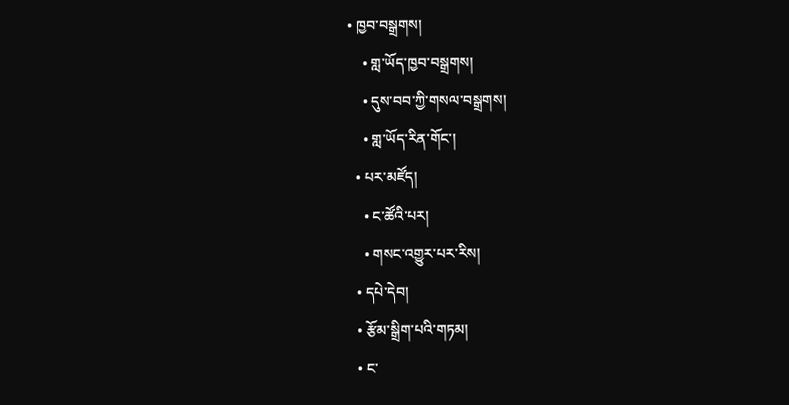• ཁྱབ་བསྒྲགས།
    • གླ་ཡོད་ཁྱབ་བསྒྲགས།
    • དུས་བབ་ཀྱི་གསལ་བསྒྲགས།
    • གླ་ཡོད་རིན་གོང་།
  • པར་མཛོད།
    • ང་ཚོའི་པར།
    • གསང་འགྱུར་པར་རིས།
  • དཔེ་དེབ།
  • རྩོམ་སྒྲིག་པའི་གཏམ།
  • ང་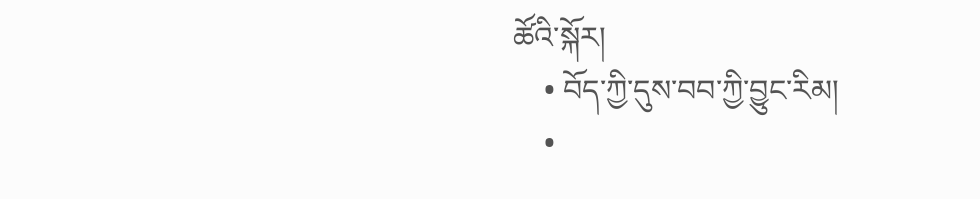ཚོའི་སྐོར།
    • བོད་ཀྱི་དུས་བབ་ཀྱི་བྱུང་རིམ།
    •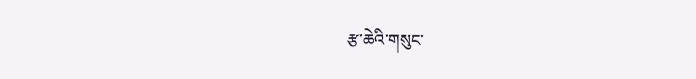རྩ་ཆེའི་གསུང་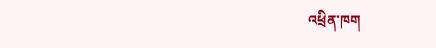འཕྲིན་ཁག